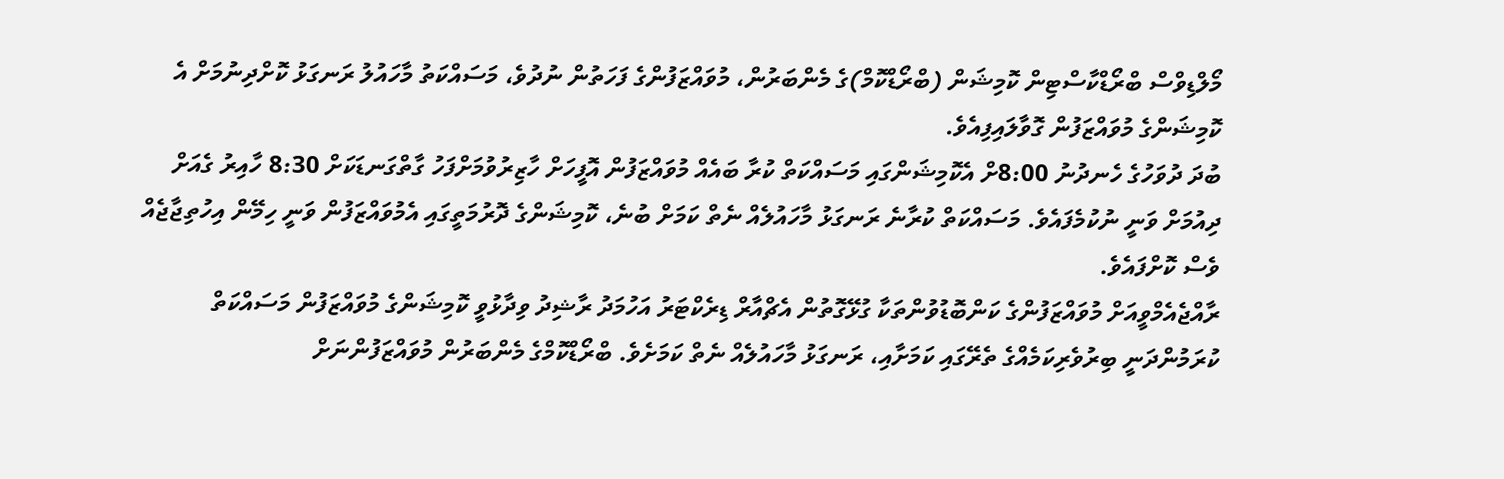މޯލްޑިވްސް ބްރޯޑްކާސްޓިން ކޮމިޝަން (ބްރޯޑްކޮމް)ގެ މެންބަރުން، މުވައްޒަފުންގެ ފަހަތުން ނުދުވެ، މަސައްކަތު މާހައުލު ރަނގަޅު ކޮށްދިނުމަށް އެ ކޮމިޝަންގެ މުވައްޒަފުން ގޮވާލައިފިއެވެ.
ބުދަ ދުވަހުގެ ހެނދުނު 8:00ށް އެކޮމިޝަންގައި މަސައްކަތް ކުރާ ބައެއް މުވައްޒަފުން އޮފީހަށް ހާޒިރުވުމަށްފަހު ގާތްގަނޑަކަށް 8:30 ހާއިރު ގެއަށް ދިއުމަށް ވަނީ ނުކުމެފައެވެ. މަސައްކަތް ކުރާނެ ރަނގަޅު މާހައުލެއް ނެތް ކަމަށް ބުނެ، ކޮމިޝަންގެ ދޮރުމަތީގައި އެމުވައްޒަފުން ވަނީ ހިމޭން އިހުތިޖާޖެއް ވެސް ކޮށްފައެވެ.
ރާއްޖެއެމްވީއަށް މުވައްޒަފުންގެ ކަންބޮޑުވުންތަކާ ގުޅޭގޮތުން އެޗްއާރް ޑިރެކްޓަރު އަހުމަދު ރާޝިދު ވިދާޅުވީ ކޮމިޝަންގެ މުވައްޒަފުން މަސައްކަތް ކުރަމުންދަނީ ބިރުވެރިކަމެއްގެ ތެރޭގައި ކަމަށާއި، ރަނގަޅު މާހައުލެއް ނެތް ކަމަށެވެ. ބްރޯޑްކޮމްގެ މެންބަރުން މުވައްޒަފުންނަށް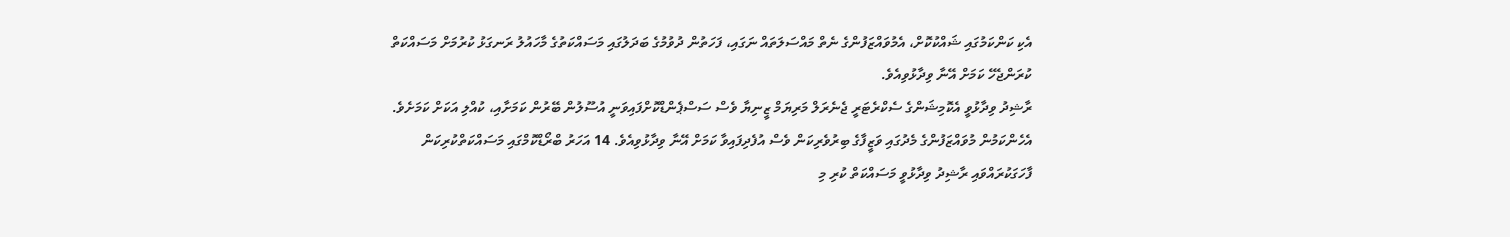އެކި ކަންކަމުގައި ޝައްކުކޮށް، އެމުވައްޒަފުންގެ ނެތް މައްސަލަތައް ނަގައި، ފަހަތުން ދުވުމުގެ ބަދަލުގައި މަސައްކަތުގެ މާހައުލު ރަނގަޅު ކުރުމަށް މަސައްކަތް ކުރަންޖެހޭ ކަމަށް އޭނާ ވިދާޅުވިއެވެ.
ރާޝިދު ވިދާޅުވީ އެކޮމިޝަންގެ ސެކްރެޓަރީ ޖެނެރަލް މަރިޔަމް ޒީނިޔާ ވެސް ސަސްޕެންޑްކޮށްފައިވަނީ އުސޫލުން ބޭރުން ކަމަށާއި، ކުއްލި އަކަށް ކަމަށެވެ. އެހެންކަމުން މުވައްޒަފުންގެ މެދުގައި ވަޒީފާގެ ބިރުވެރިކަން ވެސް އުފެދިފައިވާ ކަމަށް އޭނާ ވިދާޅުވިއެވެ. 14 އަހަރު ބްރޯޑްކޮމްގައި މަސައްކަތްކުރިކަން ފާހަގަކުރައްވައި ރާޝިދު ވިދާޅުވީ މަސައްކަތް ކުރި މި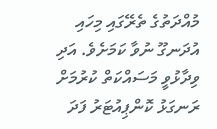މުއްދަތުގެ ތެރޭގައި މިހައި އުދަނގޫ ނުވާ ކަމަށެވެ. އަދި ވިދާޅުވީ މަސައްކަތް ކުރުމަށް ރަނގަޅު ކޮންޕިއުޓަރު ފަދަ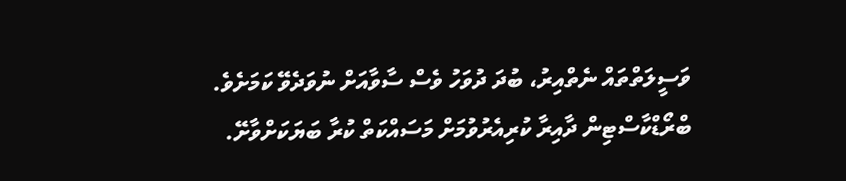ވަސީލަތްތައް ނެތްއިރު، ބުދަ ދުވަހު ވެސް ސާވާއަށް ނުވަދެވޭ ކަމަށެވެ.
ބްރޯޑްކާސްޓިން ދާއިރާ ކުރިއެރުވުމަށް މަސައްކަތް ކުރާ ބަޔަކަށްވާށޭ.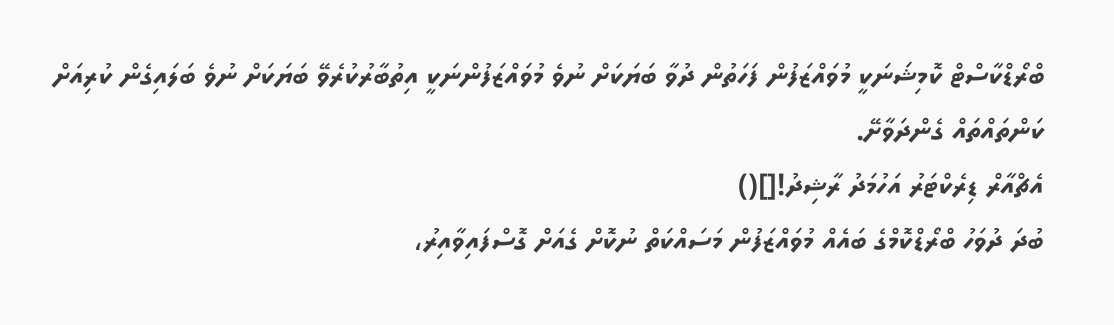ބްރޯޑްކާސްޓް ކޮމިޝަނަކީ މުވައްޒަފުން ފަހަތުން ދުވާ ބަޔަކަށް ނުވެ މުވައްޒަފުންނަކީ އިތުބާރުކުރެވޭ ބަޔަކަށް ނުވެ ބަލައިގެން ކުރިއަށް ކަންތައްތައް ގެންދަވާށޭ.
އެޗްއާރް ޑިރެކްޓަރު އަހުމަދު ރާޝިދު![]()
ބުދަ ދުވަހު ބްރޯޑްކޮމްގެ ބައެއް މުވައްޒަފުން މަސައްކަތް ނުކޮށް ގެއަށް ގޮސްފައިވާއިރު،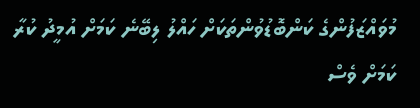މުވައްޒަފުންގެ ކަންބޮޑުވުންތަކަށް ހައްލު ލިބޭނެ ކަމަށް އުމީދު ކުރާ ކަމަށް ވެސް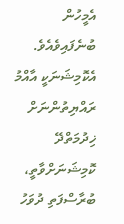އެމީހުން ބުނެފައިވެއެވެ. އެކޮމިޝަނަކީ އާއްމު ރައްޔިތުންނަށް ޚިދުމަތްދޭ ކޮމިޝަނަށްވާތީ، ބުރާސްފަތި ދުވަހު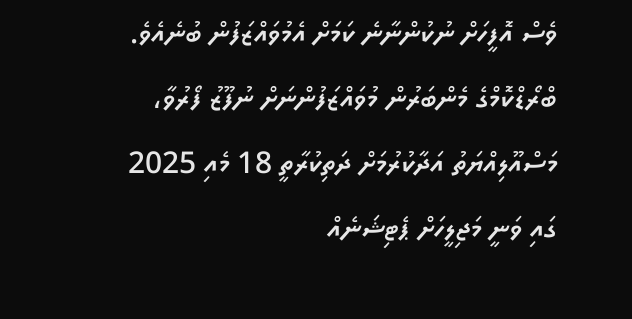ވެސް އޮފީހަށް ނުކުންނާނެ ކަމަށް އެމުވައްޒަފުން ބުނެއެވެ.
ބްރޯޑްކޮމްގެ މެންބަރުން މުވައްޒަފުންނަށް ނުފޫޒު ފޯރުވާ، މަސްއޫލިއްޔަތު އަދާކުރުމަށް ދަތިކުރާތީ 18 މެއި 2025 ގައި ވަނީ މަޖިލީހަށް ޕެޓިޝަނެއް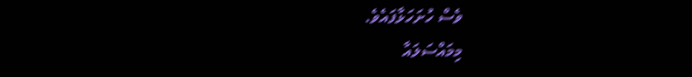ވެސް ހުށަހަޅާފައެވެ.
މިމައްސަލައާ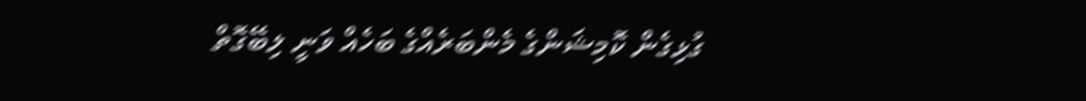ގުޅިގެން ކޮމިޝަންގެ މެންބަރެއްގެ ބަހެއް ވަނީ ލިބޭގޮތް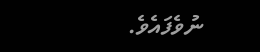ނުވެފައެވެ.